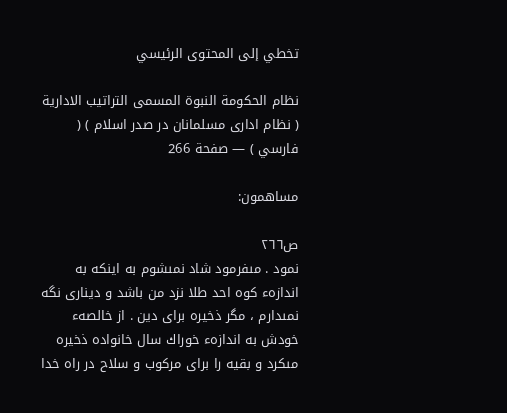تخطي إلى المحتوى الرئيسي

نظام الحكومة النبوة المسمى التراتيب الادارية ( نظام ادارى مسلمانان در صدر اسلام ) ( فارسي ) — صفحة 266

مساهمون:

ص٢٦٦
نمود . مىفرمود شاد نمىشوم به اينكه به اندازهء كوه احد طلا نزد من باشد و دينارى نگه نمىدارم ، مگر ذخيره براى دين . از خالصهء خودش به اندازهء خوراك سال خانواده ذخيره مىكرد و بقيه را براى مركوب و سلاح در راه خدا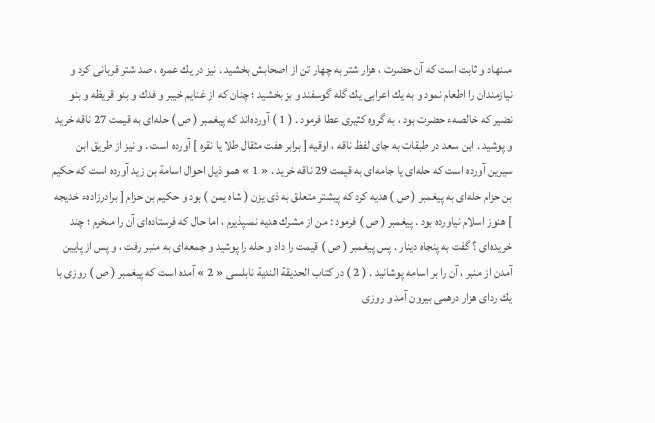مىنهاد و ثابت است كه آن حضرت ، هزار شتر به چهار تن از اصحابش بخشيد . نيز در يك عمره ، صد شتر قربانى كرد و نيازمندان را اطعام نمود و به يك اعرابى يك گله گوسفند و بز بخشيد ؛ چنان كه از غنايم خيبر و فدك و بنو قريظه و بنو نضير كه خالصهء حضرت بود ، به گروه كثيرى عطا فرمود . ( 1 ) آورده‌اند كه پيغمبر ( ص ) حله‌اى به قيمت 27 ناقه خريد و پوشيد . ابن سعد در طبقات به جاى لفظ ناقه ، اوقيه [ برابر هفت مثقال طلا يا نقره ] آورده است . و نيز از طريق ابن سيرين آورده است كه حله‌اى يا جامه‌اى به قيمت 29 ناقه خريد . « 1 » همو ذيل احوال اسامة بن زيد آورده است كه حكيم بن حزام حله‌اى به پيغمبر ( ص ) هديه كرد كه پيشتر متعلق به ذى يزن ( شاه يمن ) بود و حكيم بن حزام [ برادرزادهء خديجه ] هنوز اسلام نياورده بود . پيغمبر ( ص ) فرمود : من از مشرك هديه نمىپذيرم ، اما حال كه فرستاده‌اى آن را مىخرم ؛ چند خريده‌اى ؟ گفت به پنجاه دينار . پس پيغمبر ( ص ) قيمت را داد و حله را پوشيد و جمعه‌اى به منبر رفت ، و پس از پايين آمدن از منبر ، آن را بر اسامه پوشانيد . ( 2 ) در كتاب الحديقة الندية نابلسى « 2 » آمده است كه پيغمبر ( ص ) روزى با يك رداى هزار درهمى بيرون آمد و روزى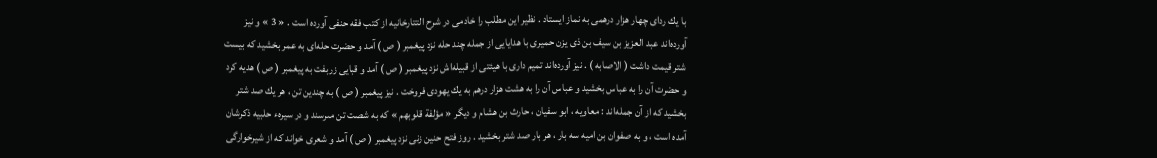با يك رداى چهار هزار درهمى به نماز ايستاد . نظير اين مطلب را خادمى در شرح التتارخانيه از كتب فقه حنفى آورده است . « 3 » و نيز آورده‌اند عبد العزيز بن سيف بن ذى يزن حميرى با هدايايى از جمله چند حله نزد پيغمبر ( ص ) آمد و حضرت حله‌اى به عمر بخشيد كه بيست شتر قيمت داشت ( الاصابه ) . نيز آورده‌اند تميم دارى با هيئتى از قبيله‌اش نزد پيغمبر ( ص ) آمد و قبايى زربفت به پيغمبر ( ص ) هديه كرد و حضرت آن را به عباس بخشيد و عباس آن را به هشت هزار درهم به يك يهودى فروخت . نيز پيغمبر ( ص ) به چندين تن ، هر يك صد شتر بخشيد كه از آن جمله‌اند : معاويه ، ابو سفيان ، حارث بن هشام و ديگر « مؤلفة قلوبهم » كه به شصت تن مىرسند و در سيرهء حلبيه ذكرشان آمده است ، و به صفوان بن اميه سه بار ، هر بار صد شتر بخشيد . روز فتح حنين زنى نزد پيغمبر ( ص ) آمد و شعرى خواند كه از شيرخوارگى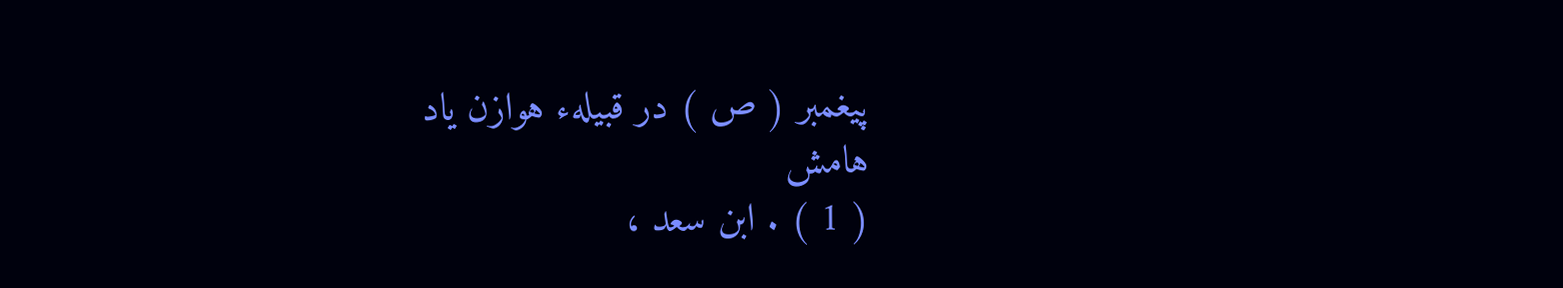پيغمبر ( ص ) در قبيلهء هوازن ياد
هامش
( 1 ) . ابن سعد ،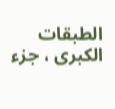الطبقات الكبرى ، جزء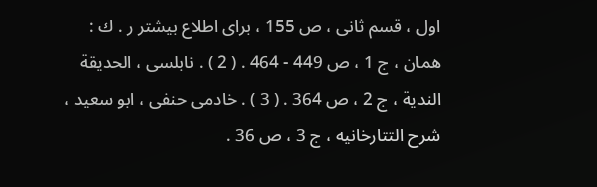اول ، قسم ثانى ، ص 155 ، براى اطلاع بيشتر ر . ك : همان ، ج 1 ، ص 449 - 464 . ( 2 ) . نابلسى ، الحديقة الندية ، ج 2 ، ص 364 . ( 3 ) . خادمى حنفى ، ابو سعيد ، شرح التتارخانيه ، ج 3 ، ص 36 .